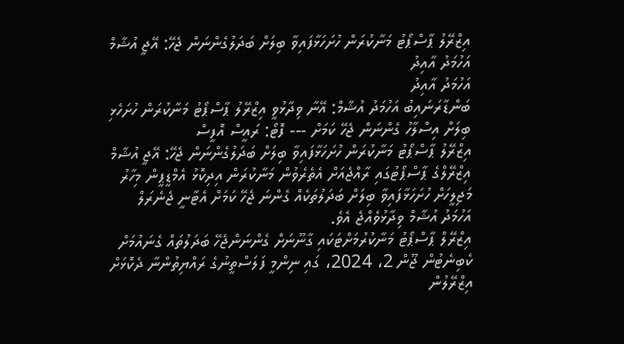އިޒްރޭލު ޕާސްޕޯޓު މަނާކުރަން ހުށަހަޅާފައިވާ ބިލަށް ބަދަލުގެންނަން ޖެހޭ: އޭޖީ އުޝާމް
އަހުމަދު އާއިދު
އަހުމަދު އާއިދު
ބަންޑާރަނައިބު އަހުމަދު އުޝާމް: އޭނާ ވިދާޅުވީ އިޒްރޭލު ޕާސްޕޯޓު މަނާކުރަން ހުށަހެޅި ބިލަށް އިސްލާހު ގެންނަން ޖެހޭ ކަމަށް --- ފޮޓޯ: ރައީސް އޮފީސް
އިޒްރޭލު ޕާސްޕޯޓު މަނާކުރަން ހުށަހަޅާފައިވާ ބިލަށް ބަދަލުގެންނަން ޖެހޭ: އޭޖީ އުޝާމް
އިޒްރޭލްގެ ޕާސްޕޯޓުގައި ރާއްޖެއަށް އެތެރެވުން މަނާކުރަން އިދިކޮޅު އެމްޑީޕީން މިހާރު މަޖިލީހަށް ހުށަހަޅާފައިވާ ބިލަށް ބަދަލުތަކެއް ގެންނަ ޖެހޭ ކަމަށް އެޓާނީ ޖެނެރަލް އަހުމަދު އުޝާމް ވިދާޅުވެއްޖެ އެވެ.
އިޒްރޭލް ޕާސްޕޯޓު މަނާކުރުމަށްޓަކައި ގާނޫނަށް ގެންނަންޖެހޭ ބަދަލުތައް ގެނައުމަށް ކެބިނެޓުން ޖޫން 2، 2024، ގައި ނިންމީ ފަލަސްތީނުގެ ރައްޔިތުންނާ ދެކޮޅަށް އިޒްރޭލުން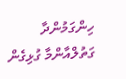ހިންގަމުންދާ ގަތުލްއާންމާ ގުޅިގެން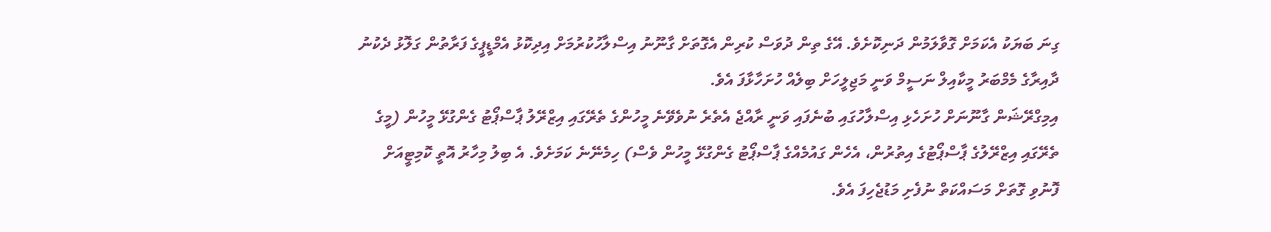ގިނަ ބަޔަކު އެކަމަށް ގޮވާލަމުން ދަނިކޮށެވެ. އޭގެ ތިން ދުވަސް ކުރިން އެގޮތަށް ގާނޫނު އިސްލާހުކުރުމަށް އިދިކޮޅު އެމްޑީޕީގެ ފަރާތުން ގަލޮޅު ދެކުނު ދާއިރާގެ މެމްބަރު މީކާއިލް ނަސީމް ވަނީ މަޖިލީހަށް ބިލެއް ހުށަހާޅާފަ އެވެ.
އިމިގްރޭޝަން ގާނޫނަށް ހުށަހެޅި އިސްލާހުގައި ބުނެފައި ވަނީ ރާއްޖެ އެތެރެ ނުވެވޭނެ މީހުންގެ ތެރޭގައި އިޒްރޭލު ޕާސްޕޯޓު ގެންގުޅޭ މީހުން (މީގެ ތެރޭގައި އިޒްރޭލުގެ ޕާސްޕޯޓުގެ އިތުރުން، އެހެން ގައުމެއްގެ ޕާސްޕޯޓު ގެންގުޅޭ މީހުން ވެސް) ހިމެނޭނެ ކަމަށެވެ. އެ ބިލު މިހާރު އޮތީ ކޮމިޓީއަށް ފޮނުވި ގޮތަށް މަސައްކަތް ނުފެށި މަޑުޖެހިފަ އެވެ.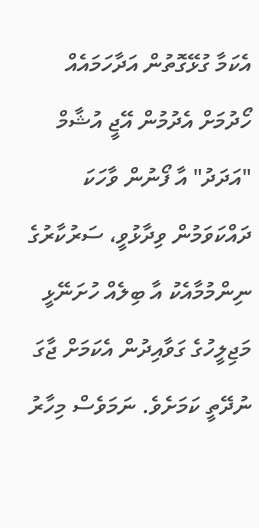އެކަމާ ގުޅޭގޮތުން އަދާހަމައެއް ހޯދުމަށް އެދުމުން އޭޖީ އުޝާމް "އަދަދު" އާ ފޯނުން ވާހަކަ ދައްކަވަމުން ވިދާޅުވީ، ސަރުކާރުގެ ނިންމުމާއެކު އާ ބިލެއް ހުށަނޭޅީ މަޖިލީހުގެ ގަވާއިދުން އެކަމަށް ޖާގަ ނުދޭތީ ކަމަށެވެ. ނަމަވެސް މިހާރު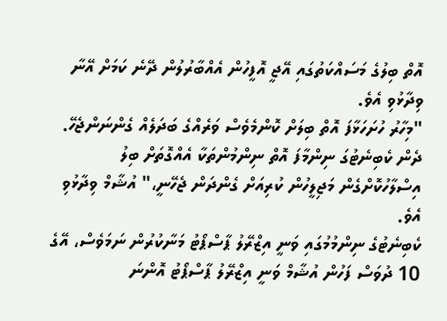އޮތް ބިލުގެ މަސައްކަތުގައި އޭޖީ އޮފީހުން އެއްބާރުލުން ދޭނެ ކަމަށް އޭނާ ވިދާޅުވި އެވެ.
"މިހާރު ހުށަހަޅާފަ އޮތް ބިލަށް ކޮންމެވެސް ވަރެއްގެ ބަދަލެއް ގެންނަންޖެހޭ. ދެން ކެބިނެޓުގަ ނިންމާފަ އޮތް ނިންމުންތަކާ އެއްގޮތަށް ބިލު އިސްލާހުކޮށްގެން މަޖިލީހުން ކުރިއަށް ގެންދަން ޖެހޭނީ،" އުޝާމް ވިދާޅުވި އެވެ.
ކެބިނެޓުގެ ނިންމުމުގައި ވަނީ އިޒްރޭލު ޕާސްޕޯޓު މަނާކުރުން ނަމަވެސް، އޭގެ 10 ދުވަސް ފަހުން އުޝާމް ވަނީ އިޒްރޭލު ޕާސްޕޯޓު އޮންނަ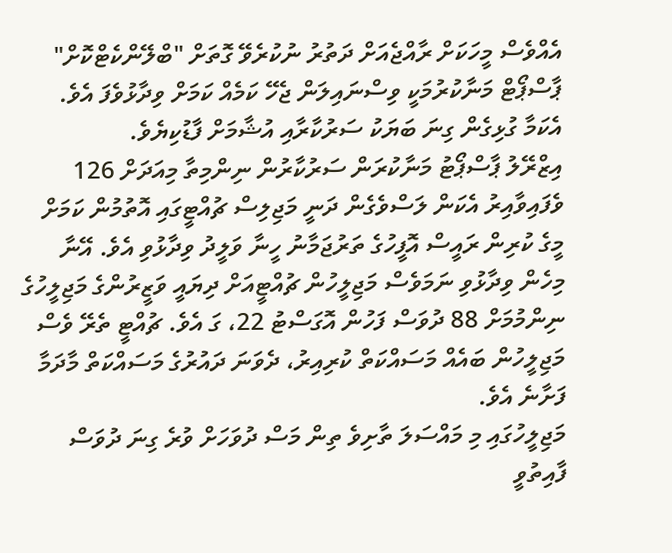އެއްވެސް މީހަކަށް ރާއްޖެއަށް ދަތުރު ނުކުރެވޭ ގޮތަށް "ބްލޭންކެޓްކޮށް" ޕާސްޕޯޓް މަނާކުރުމަކީ ވިސްނައިލަން ޖެހޭ ކަމެއް ކަމަށް ވިދާޅުވެފަ އެވެ. އެކަމާ ގުޅިގެން ގިނަ ބަޔަކު ސަރުކާރާއި އުޝާމަށް ފާޑުކިޔެވެ.
އިޒްރޭލު ޕާސްޕޯޓު މަނާކުރަން ސަރުކާރުން ނިންމިތާ މިއަދަށް 126 ވެފައިވާއިރު އެކަން ލަސްވެގެން ދަނީ މަޖިލިސް ޗުއްޓީގައި އޮތުމުން ކަމަށް މީގެ ކުރިން ރައީސް އޮފީހުގެ ތަރުޖަމާނު ހީނާ ވަލީދު ވިދާޅުވި އެވެ. އޭނާ މިހެން ވިދާޅުވި ނަމަވެސް މަޖިލީހުން ޗުއްޓީއަށް ދިޔައީ ވަޒީރުންގެ މަޖިލީހުގެ ނިންމުމަށް 88 ދުވަސް ފަހުން އޮގަސްޓު 22، ގަ އެވެ. ޗުއްޓީ ތެރޭ ވެސް މަޖިލީހުން ބައެއް މަސައްކަތް ކުރިއިރު، ދެވަނަ ދައުރުގެ މަސައްކަތް މާދަމާ ފަށާނެ އެވެ.
މަޖިލީހުގައި މި މައްސަލަ ތާށިވެ ތިން މަސް ދުވަހަށް ވުރެ ގިނަ ދުވަސް ފާއިތުވީ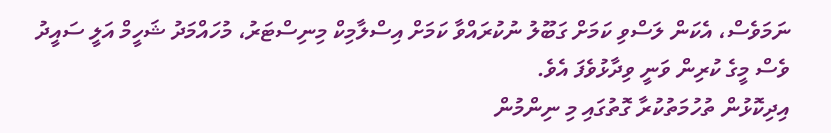ނަމަވެސް، އެކަން ލަސްވި ކަމަށް ގަބޫލު ނުކުރައްވާ ކަމަށް އިސްލާމިކް މިނިސްޓަރު، މުހައްމަދު ޝަހީމް އަލީ ސައީދު ވެސް މީގެ ކުރިން ވަނީ ވިދާޅުވެފަ އެވެ.
އިދިކޮޅުން ތުހުމަތުކުރާ ގޮތުގައި މި ނިންމުން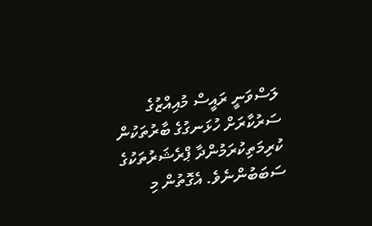ލަސްވަނީ ރައީސް މުއިއްޒުގެ ސަރުކާރަށް ހުޅަނގުގެ ބާރުތަކުން ކުރިމަތިކުރަމުންދާ ޕްރެޝަރުތަކުގެ ސަބަބުންނެވެ. އެގޮތުން މި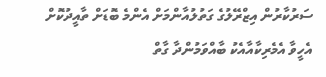ސަރުކާރުން އިޒްރޭލުގެ ގަތުލުއާންމަށް އެންމެ ބޮޑަށް ތާއީދުކޮށް އެހީވާ އެމެރިކާއާއެކު ބާއްވަމުންދާ ގާތް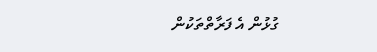ގުޅުން އެ ފަރާތްތަކުން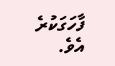ފާހަގަކުރެ އެވެ.